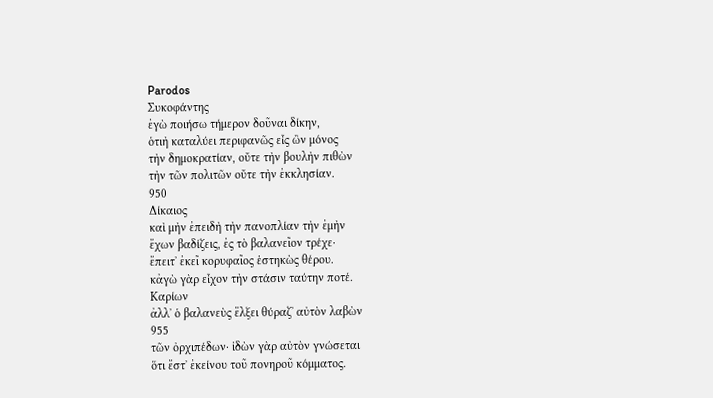Parodos
Συκοφάντης
ἐγὼ ποιήσω τήμερον δοῦναι δίκην,
ὁτιὴ καταλύει περιφανῶς εἶς ὢν μόνος
τὴν δημοκρατίαν, οὔτε τὴν βουλὴν πιθὼν
τὴν τῶν πολιτῶν οὔτε τὴν ἐκκλησίαν.
950
Δίκαιος
καὶ μὴν ἐπειδὴ τὴν πανοπλίαν τὴν ἐμὴν
ἔχων βαδίζεις, ἐς τὸ βαλανεῖον τρέχε·
ἔπειτʼ ἐκεῖ κορυφαῖος ἑστηκὼς θέρου.
κἀγὼ γὰρ εἶχον τὴν στάσιν ταύτην ποτέ.
Καρίων
ἀλλʼ ὁ βαλανεὺς ἕλξει θύραζʼ αὐτὸν λαβὼν
955
τῶν ὀρχιπέδων· ἰδὼν γὰρ αὐτὸν γνώσεται
ὅτι ἔστʼ ἐκείνου τοῦ πονηροῦ κόμματος.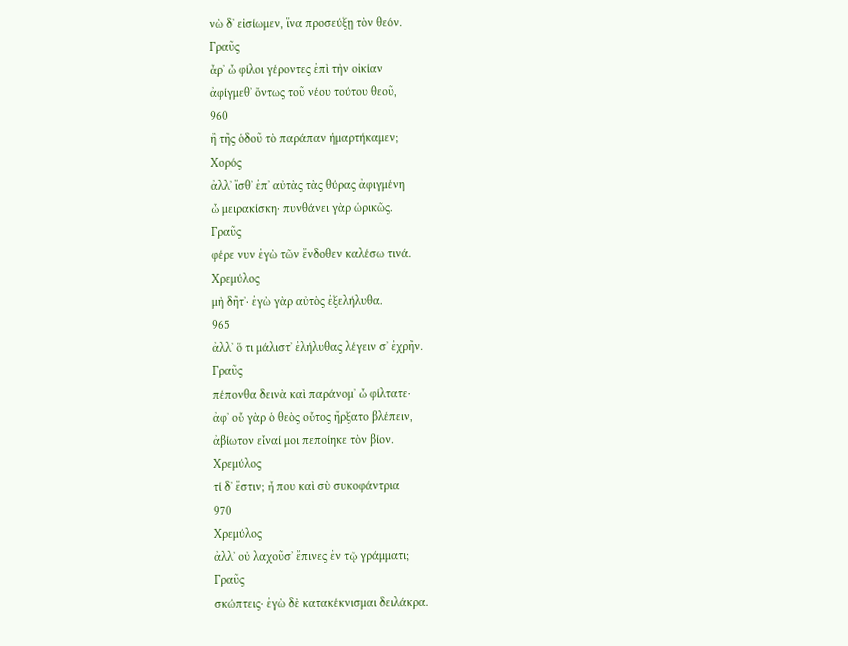νὼ δʼ εἰσίωμεν, ἵνα προσεύξῃ τὸν θεόν.
Γραῦς
ἆρʼ ὦ φίλοι γέροντες ἐπὶ τὴν οἰκίαν
ἀφίγμεθʼ ὄντως τοῦ νέου τούτου θεοῦ,
960
ἢ τῆς ὁδοῦ τὸ παράπαν ἡμαρτήκαμεν;
Χορός
ἀλλʼ ἴσθʼ ἐπʼ αὐτὰς τὰς θύρας ἀφιγμένη
ὦ μειρακίσκη· πυνθάνει γὰρ ὡρικῶς.
Γραῦς
φέρε νυν ἐγὼ τῶν ἔνδοθεν καλέσω τινά.
Χρεμύλος
μὴ δῆτʼ· ἐγὼ γὰρ αὐτὸς ἐξελήλυθα.
965
ἀλλʼ ὅ τι μάλιστʼ ἐλήλυθας λέγειν σʼ ἐχρῆν.
Γραῦς
πέπονθα δεινὰ καὶ παράνομʼ ὦ φίλτατε·
ἀφʼ οὗ γὰρ ὁ θεὸς οὗτος ἤρξατο βλέπειν,
ἀβίωτον εἶναί μοι πεποίηκε τὸν βίον.
Χρεμύλος
τί δʼ ἔστιν; ἦ που καὶ σὺ συκοφάντρια
970
Χρεμύλος
ἀλλʼ οὐ λαχοῦσʼ ἔπινες ἐν τῷ γράμματι;
Γραῦς
σκώπτεις· ἐγὼ δὲ κατακέκνισμαι δειλάκρα.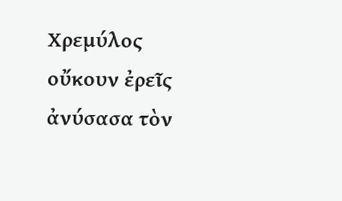Χρεμύλος
οὔκουν ἐρεῖς ἀνύσασα τὸν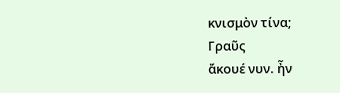κνισμὸν τίνα;
Γραῦς
ἄκουέ νυν. ἦν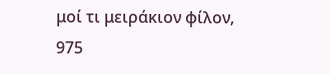μοί τι μειράκιον φίλον,
975